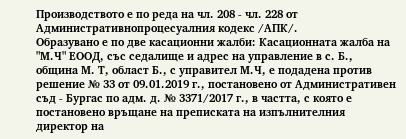Производството е по реда на чл. 208 - чл. 228 от Административнопроцесуалния кодекс /АПК/.
Образувано е по две касационни жалби: Касационната жалба на "М.Ч" ЕООД, със седалище и адрес на управление в с. Б., община М. Т, област Б., с управител М.Ч, е подадена против решение № 33 от 09.01.2019 г., постановено от Административен съд - Бургас по адм. д. № 3371/2017 г., в частта, с която е постановено връщане на преписката на изпълнителния директор на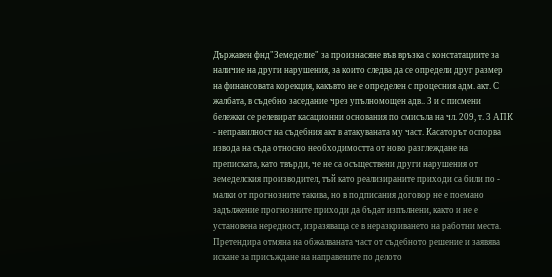Държавен фнд"Земеделие" за произнасяне във връзка с констатациите за наличие на други нарушения, за които следва да се определи друг размер на финансовата корекция, какъвто не е определен с процесния адм. акт. С жалбата, в съдебно заседание чрез упълномощен адв.. З и с писмени бележки се релевират касационни основания по смисъла на чл. 209, т. 3 АПК - неправилност на съдебния акт в атакуваната му част. Касаторът оспорва извода на съда относно необходимостта от ново разглеждане на преписката, като твърди, че не са осъществени други нарушения от земеделския производител, тъй като реализираните приходи са били по - малки от прогнозните такива, но в подписания договор не е поемано задължение прогнозните приходи да бъдат изпълнени, както и не е установена нередност, изразяваща се в неразкриването на работни места. Претендира отмяна на обжалваната част от съдебното решение и заявява искане за присъждане на направените по делото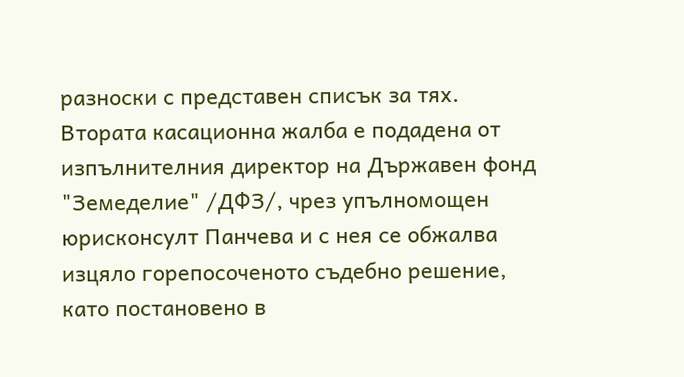разноски с представен списък за тях.
Втората касационна жалба е подадена от изпълнителния директор на Държавен фонд "Земеделие" /ДФЗ/, чрез упълномощен юрисконсулт Панчева и с нея се обжалва изцяло горепосоченото съдебно решение, като постановено в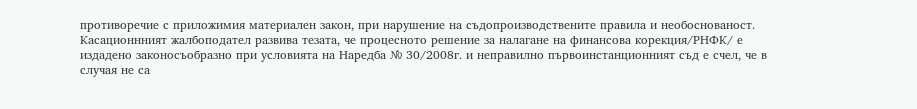противоречие с приложимия материален закон, при нарушение на съдопроизводствените правила и необоснованост. Касационнният жалбоподател развива тезата, че процесното решение за налагане на финансова корекция/РНФК/ е издадено законосъобразно при условията на Наредба № 30/2008г. и неправилно първоинстанционният съд е счел, че в случая не са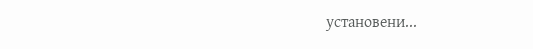установени...